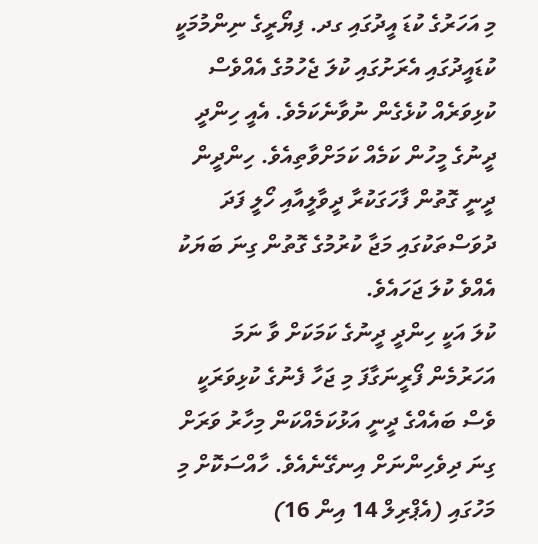މި އަހަރުގެ ކުޑަ އީދުގައި ގދ. ފިޔޯރީގެ ނިންމުމަކީ ކުޑައީދުގައި އެރަށުގައި ކުލަ ޖެހުމުގެ އެއްވެސް ކުޅިވަރެއް ކުޅެގެން ނުވާނެކަމެވެ. އެއީ ހިންދީ ދީނުގެ މީހުން ކަމެއް ކަމަށްވާތިއެވެ. ހިންދީން ދީނީ ގޮތުން ފާހަގަކުރާ ދީވާލީއާއި ހޯލީ ފަދަ ދުވަސްތަކުގައި މަޖާ ކުރުމުގެ ގޮތުން ގިނަ ބަޔަކު އެއްވެ ކުލަ ޖަހައެވެ.
ކުލަ އަކީ ހިންދީ ދީނުގެ ކަމަކަށް ވާ ނަމަ އަހަރުމެން ފޯރީނަގާފަ މި ޖަހާ ފެނުގެ ކުޅިވަރަކީ ވެސް ބައެއްގެ ދީނީ އަޅުކަމެއްކަން މިހާރު ވަރަށް ގިނަ ދިވެހިންނަށް އިނގޭނެއެވެ. ހާއްސަކޮށް މި މަހުގައި (އެޕްރިލް 14 އިން 16)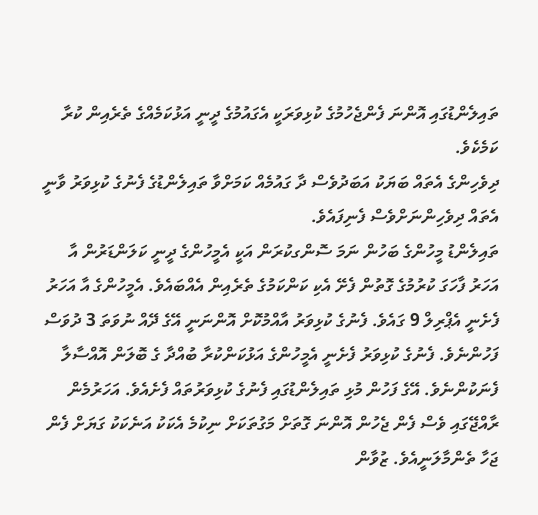ތައިލެންޑުގައި އޮންނަ ފެންޖެހުމުގެ ކުޅިވަރަކީ އެގައުމުގެ ދީނީ އަޅުކަމެއްގެ ތެރެއިން ކުރާ ކަމެކެވެ.
ދިވެހިންގެ އެތައް ބަޔަކު އަބަދުވެސް ދާ ގައުމެއް ކަމަށްވާ ތައިލެންޑުގެ ފެނުގެ ކުޅިވަރު ވާނީ އެތައް ދިވެހިންނަށްވެސް ފެނިފައެވެ.
ތައިލެންޑު މީހުންގެ ބަހުން ނަމަ ސޮންގކުރަން އަކީ އެމީހުންގެ ދީނީ ކަލަންޑަރުން އާ އަހަރު ފާހަގަ ކުރުމުގެ ގޮތުން ފެށޭ އެކި ކަންކަމުގެ ތެރެއިން އެއްބައެވެ. އެމީހުންގެ އާ އަހަރު ފެށެނީ އެޕްރިލް 9 ގައެވެ. ފެނުގެ ކުޅިވަރު އާއްމުކޮށް އޮންނަނީ އޭގެ ދޭއް ނުވަތަ 3 ދުވަސް ފަހުންނެވެ. ފެނުގެ ކުޅިވަރު ފެށެނީ އެމީހުންގެ އަޅުކަންކުރާ ބުއްދާ ގެ ބޮލަން އޮއްސާލާ ފެނަކުންނެވެ. އޭގެ ފަހުން މުޅި ތައިލެންޑުގައި ފެނުގެ ކުޅިވަރުތައް ފެށެއެވެ. އަހަރުމެން ރާއްޖޭގައި ވެސް ފެން ޖެހުން އޮންނަ ގޮތަށް މަގުތަކަށް ނިކުމެ އެކަކު އަނެކަކު ގަޔަށް ފެން ޖަހާ ތެންމާލަނީއެވެ. ޒުވާން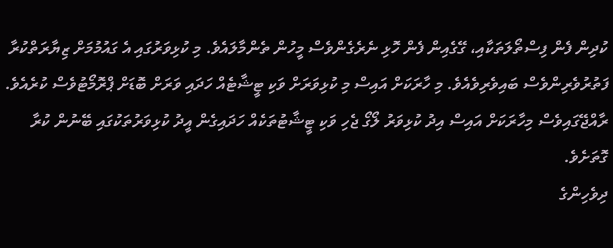ކުދިން ފެން ފިސްތޯލަތަކާއި، ގޭގެއިން ފެން ހޮޅި ނެރެގެންވެސް މީހުން ތެންމާލައެވެ. މި ކުޅިވަރުގައި އެ ގައުމުމަށް ޒިޔާރަތްކުރާ ފަތުރުވެރިންވެސް ބައިވެރިވެއެވެ. މި ހާރަކަށް އައިސް މި ކުޅިވަރަށް ވަކި ޓީޝާޓެއް ހަދައި ވަރަށް ބޮޑަށް ޕްރޮމޯޓުވެސް ކުރެއެވެ. ރާއްޖޭގައިވެސް މިހާރަކަށް އައިސް އިދު ކުޅިވަރު ލޯގޯ ޖެހި ވަކި ޓީޝާޓުތަކެއް ހަދައިގެން އީދު ކުޅިވަރުތަކުގައި ބޭނުން ކުރާ ގޮތަށެވެ.
ދިވެހިންގެ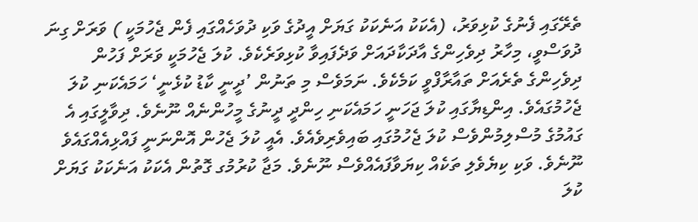ތެރޭގައި ފެނުގެ ކުޅިވަރު، (އެކަކު އަނެކަކު ގަޔަށް އީދުގެ ވަކި ދުވަހެއްގައި ފެން ޖެހުމަކީ ) ވަރަށް ގިނަ ދުވަސްވީ، މިހާރު ދިވެހިންގެ އާދަކާދައަށް ވަދެފައިވާ ކުޅިވަރެކެވެ. ކުލަ ޖެހުމަކީ ވަރަށް ފަހުން ދިވެހިންގެ ތެރެއަށް ތައާރާފްވީ ކަމެކެވެ. ނަމަވެސް މި ތަނުން ’ދީނީ ކާޑު ކުޅެނީ‘ ހަމައެކަނި ކުލަ ޖެހުމުގައެވެ. އިންޑިޔާގައި ކުލަ ޖަހަނީ ހަމައެކަނި ހިންދީ ދީނުގެ މީހުންނެއް ނޫނެވެ. ދިވާލީގައި އެ ގައުމުގެ މުސްލިމުންވެސް ކުލަ ޖެހުމުގައި ބައިވެރިވެއެވެ. އެއީ ކުލަ ޖެހުން އޮންނަނީ ފައްޅިއެއްގައެވެ ނޫނެވެ. ވަކި ކިޔެވެލި ތަކެއް ކިޔަވާފައެއްވެސް ނޫނެވެ. މަޖާ ކުރުމުގ ގޮތުން އެކަކު އަނެކަކު ގަޔަށް ކުލަ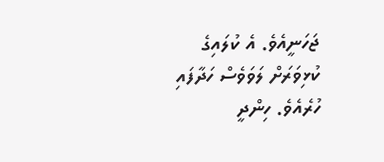ޖަހަނީއެވެ. އެ ކުލައިގެ ކުޅިވަރަށް ލަވަވެސް ހަދާފައި ހުރެއެވެ. ހިންދީ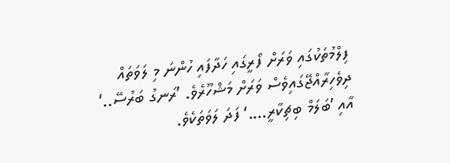ފިލްމުތަކުގައި ވަރަށް ފޯރީގައި ހަދާފައި ހުންނަ މި ލަވަތައް ދިވެހިރާއްޖޭގައިވެސް ވަރަށް މަޝްހޫރެވެ. ’ރަނގު ބަރުސޭ..‘ އާއި ’ބަލަމް ބިޗިކާރީ….‘ ފަދަ ލަވަތަކެވެ.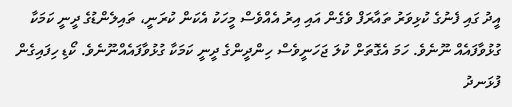އީދު ގައި ފެނުގެ ކުޅިވަރު ތައާރަފް ވެގެން އައި އިރު އެއްވެސް މީހަކު އެކަން ކުރަނީ، ތައިލެންޑުގެ ދީނީ ކަމަކާ ގުޅުވާފައެއް ނޫނެވެ. ހަމަ އެގޮތަށް ކުލަ ޖަހަނީވެސް ހިންދީންގެ ދީނީ ކަމަކާ ގުޅުވާފައެއްނޫނެވެ. ކޯޑި ހިފައިގެން ފުޅަނދު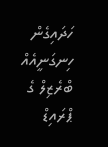ހަދައިގެން ހިނގަނީއެއް ބްރެޒިލް ގެ ޕްރައިޑް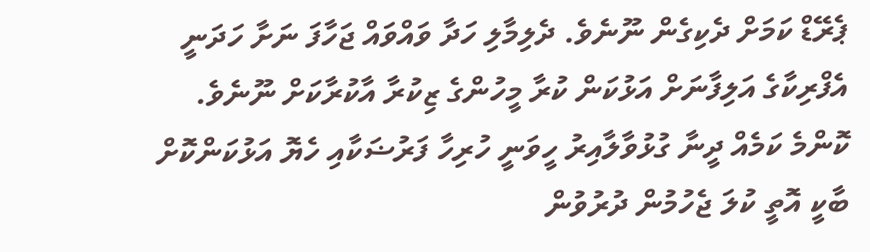ޕެރޭޑް ކަމަށް ދެކިގެން ނޫނެވެ. ދެލިމާލި ހަދާ ވައްވައް ޖަހާފަ ނަށާ ހަދަނީ އެފްރިކާގެ އަލިފާނަށް އަޅުކަން ކުރާ މީހުންގެ ޒިކުރާ އާކުރާކަށް ނޫނެވެ. ކޮންމެ ކަމެއް ދީނާ ގުޅުވާލާއިރު ހީވަނީ ހުރިހާ ފަރުޟަކާއި ހެޔޮ އަޅުކަންކޮށް ބާކީ އޮތީ ކުލަ ޖެހުމުން ދުރުވުން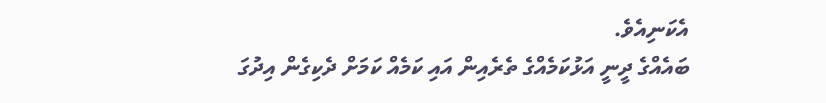އެކަނިއެވެ.
ބައެއްގެ ދީނީ އަޅުކަމެއްގެ ތެރެއިން އައި ކަމެއް ކަމަށް ދެކިގެން އިދުގަ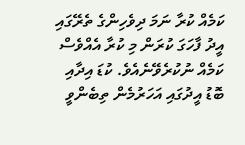ކަމެއް ކުރާ ނަމަ ދިވެހިންގެ ތެރޭގައި އީދު ފާހަގަ ކުރަން މި ކުރާ އެއްވެސް ކަމެއް ނުކުރެވޭނެއެވެ. ކުޑަ އިދާއި ބޮޑު އީދުގައި އަހަރުމެން ތިބެންވީ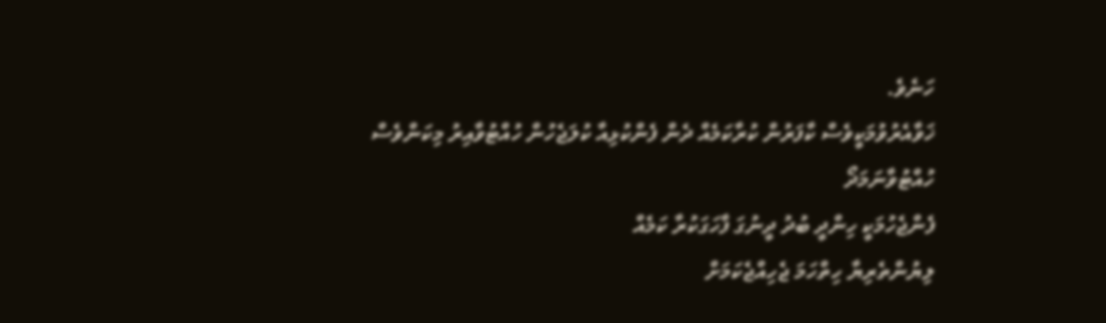ހަނެވެ.
ޚަވާއެރުވުމަކީވެސް ކާފަރުން ކުރާކަމެއް ދެން ފެންކުޅިއާ ކުލަޖެހުން ހުއްޓުވާއިރު މިކަންވެސް ހުއްޓުވާނަމަދޯ
ފެންޖެހުމަކީ ހިންދީ ބުދު ދީނުގަ ފާހަގަކުރާ ކަމެއް
ލިޔުންތެރިޔާ ހިތްހަމަ ޖެހިއްޖެކަމަށް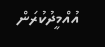އުއްމީދުކުރަން